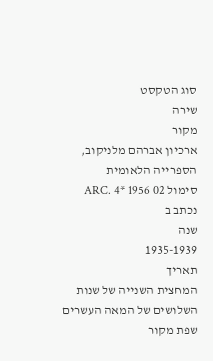סוג הטקסט
שירה
מקור
ארכיון אברהם מלניקוב, הספרייה הלאומית
סימול ARC. 4* 1956 02
נכתב ב
שנה
1935-1939
תאריך
המחצית השנייה של שנות השלושים של המאה העשרים
שפת מקור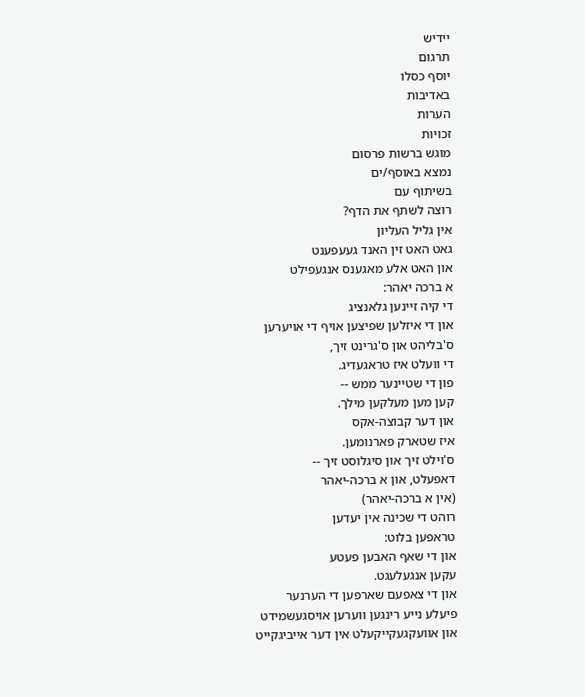יידיש
תרגום
יוסף כסלו
באדיבות
הערות
זכויות
מוגש ברשות פרסום
נמצא באוסף/ים
בשיתוף עם
רוצה לשתף את הדף?
אין גליל העליון
גאט האט זין האנד געעפענט
און האט אלע מאגענס אנגעפילט
א ברכה יאהר:
די קיה זיינען גלאנציג
און די איזלען שפיצען אויף די אויערען
ס'בליהט און ס'גרינט זיך,
די וועלט איז טראגעדיג.
פון די שטײנער ממש --
קען מען מעלקען מילך.
און דער קבוצה-אקס
איז שטארק פארנומען.
ס'וילט זיך און סיגלוסט זיך --
דאפעלט, און א ברכה-יאהר
(אין א ברכה-יאהר)
רוהט די שכינה אין יעדען
טראפען בלוט:
און די שאף האבען פעטע
עקען אנגעלעגט.
און די צאפעם שארפען די הערנער
פיעלע נייע רינגען ווערען אויסגעשמידט
און אוועקגעקייקעלט אין דער אייביגקייט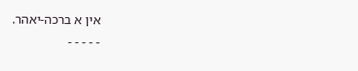אין א ברכה-יאהר.
- - - - -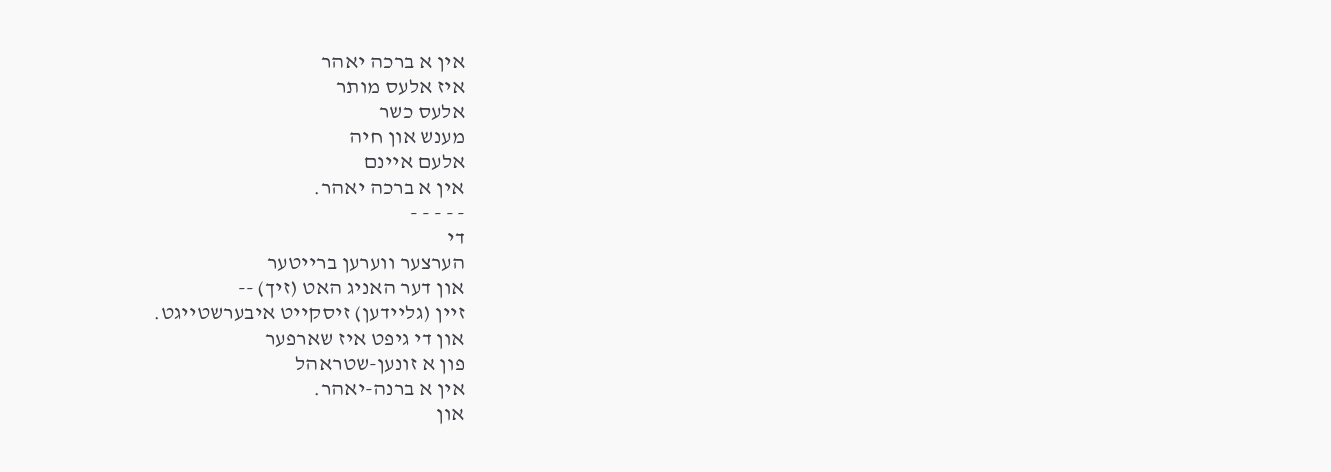אין א ברכה יאהר
איז אלעס מותר
אלעס כשר
מענש און חיה
אלעם איינם
אין א ברכה יאהר.
- - - - -
די
הערצער ווערען ברייטער
און דער האניג האט (זיך) --
זיין (גליידען) זיסקייט איבערשטייגט.
און די גיפט איז שארפער
פון א זונען-שטראהל
אין א ברנה-יאהר.
און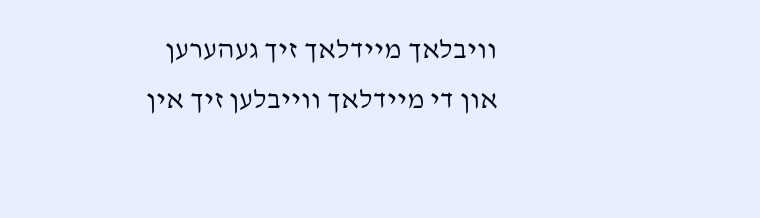װיבלאך מיידלאך זיך געהערען
און די מיידלאך ווייבלען זיך אין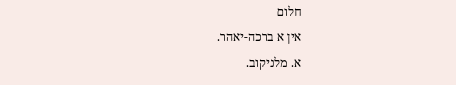חלום
אין א ברכה-יאהר.
א. מלניקוב.